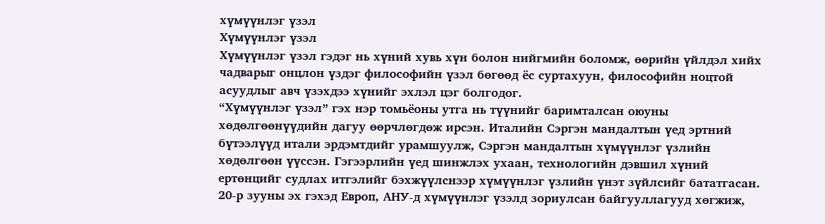хүмүүнлэг үзэл
Хүмүүнлэг үзэл
Хүмүүнлэг үзэл гэдэг нь хүний хувь хүн болон нийгмийн боломж, өөрийн үйлдэл хийх чадварыг онцлон үздэг философийн үзэл бөгөөд ёс суртахуун, философийн ноцтой асуудлыг авч үзэхдээ хүнийг эхлэл цэг болгодог.
“Хүмүүнлэг үзэл” гэх нэр томьёоны утга нь түүнийг баримталсан оюуны хөдөлгөөнүүдийн дагуу өөрчлөгдөж ирсэн. Италийн Сэргэн мандалтын үед эртний бүтээлүүд итали эрдэмтдийг урамшуулж, Сэргэн мандалтын хүмүүнлэг үзлийн хөдөлгөөн үүссэн. Гэгээрлийн үед шинжлэх ухаан, технологийн дэвшил хүний ертөнцийг судлах итгэлийг бэхжүүлснээр хүмүүнлэг үзлийн үнэт зүйлсийг бататгасан. 20-р зууны эх гэхэд Европ, АНУ-д хүмүүнлэг үзэлд зориулсан байгууллагууд хөгжиж,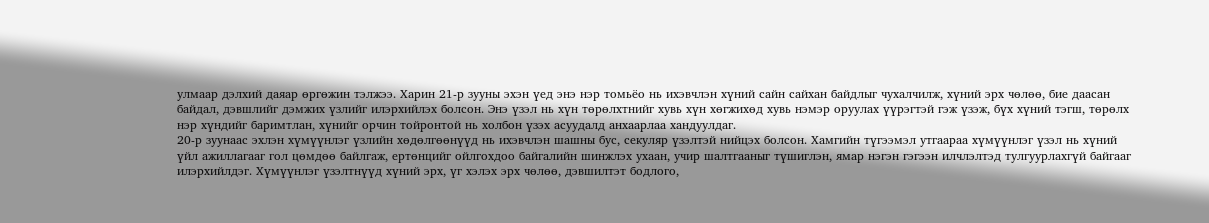улмаар дэлхий даяар өргөжин тэлжээ. Харин 21-р зууны эхэн үед энэ нэр томьёо нь ихэвчлэн хүний сайн сайхан байдлыг чухалчилж, хүний эрх чөлөө, бие даасан байдал, дэвшлийг дэмжих үзлийг илэрхийлэх болсон. Энэ үзэл нь хүн төрөлхтнийг хувь хүн хөгжихөд хувь нэмэр оруулах үүрэгтэй гэж үзэж, бүх хүний тэгш, төрөлх нэр хүндийг баримтлан, хүнийг орчин тойронтой нь холбон үзэх асуудалд анхаарлаа хандуулдаг.
20-р зуунаас эхлэн хүмүүнлэг үзлийн хөдөлгөөнүүд нь ихэвчлэн шашны бус, секуляр үзэлтэй нийцэх болсон. Хамгийн түгээмэл утгаараа хүмүүнлэг үзэл нь хүний үйл ажиллагааг гол цөмдөө байлгаж, ертөнцийг ойлгохдоо байгалийн шинжлэх ухаан, учир шалтгааныг түшиглэн, ямар нэгэн гэгээн илчлэлтэд тулгуурлахгүй байгааг илэрхийлдэг. Хүмүүнлэг үзэлтнүүд хүний эрх, үг хэлэх эрх чөлөө, дэвшилтэт бодлого,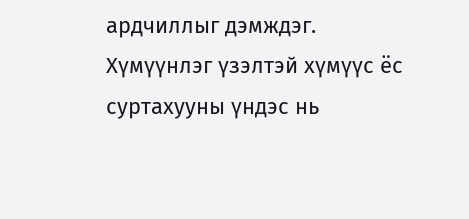ардчиллыг дэмждэг.
Хүмүүнлэг үзэлтэй хүмүүс ёс суртахууны үндэс нь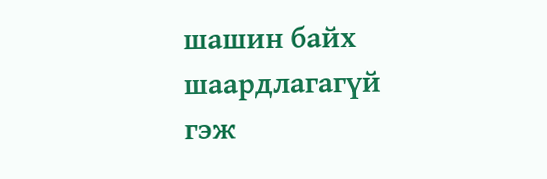шашин байх шаардлагагүй гэж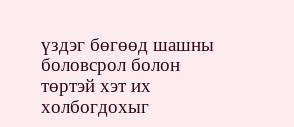үздэг бөгөөд шашны боловсрол болон төртэй хэт их холбогдохыг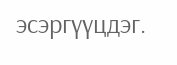эсэргүүцдэг.